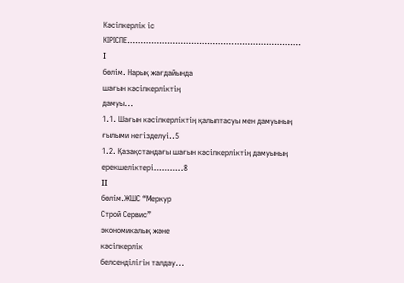Кәсіпкерлік іс
КІРІСПЕ………………………………….…………………….
I
бөлім. Нарық жағдайында
шағын кәсіпкерліктің
дамуы...
1.1. Шағын кәсіпкерліктің қалыптасуы мен дамуының ғылыми негізделуі..5
1.2. Қазақстандағы шағын кәсіпкерліктің дамуының ерекшеліктері………..8
II
бөлім.ЖШС “Меркур
Строй Сервис”
экономикалық және
кәсіпкерлік
белсенділігін талдау...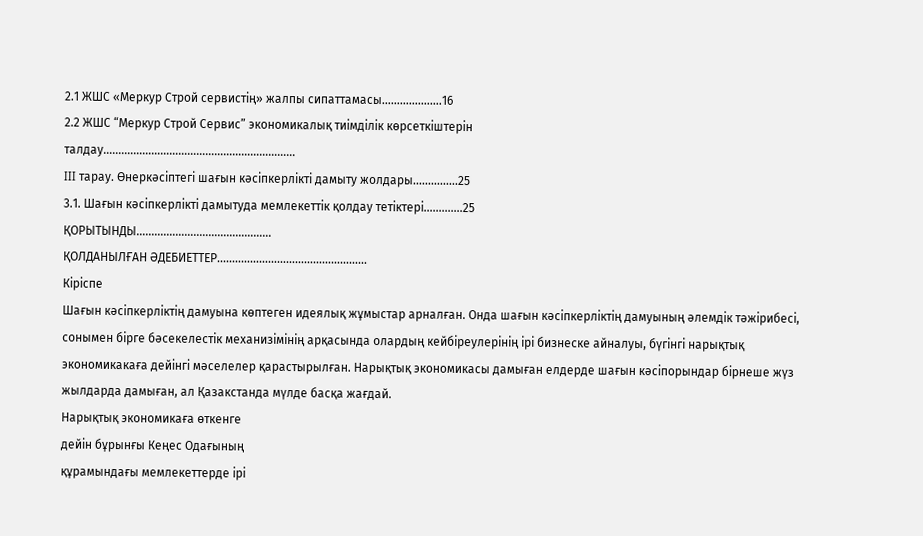2.1 ЖШС «Меркур Строй сервистің» жалпы сипаттамасы………….…….16
2.2 ЖШС “Меркур Строй Сервис” экономикалық тиімділік көрсеткіштерін
талдау…....…………………………………………………
III тарау. Өнеркәсіптегі шағын кәсіпкерлікті дамыту жолдары...............25
3.1. Шағын кәсіпкерлікті дамытуда мемлекеттік қолдау тетіктері….......…25
ҚОРЫТЫНДЫ….......………..……………………
ҚОЛДАНЫЛҒАН ӘДЕБИЕТТЕР.....………………………………………
Кіріспе
Шағын кәсіпкерліктің дамуына көптеген идеялық жұмыстар арналған. Онда шағын кәсіпкерліктің дамуының әлемдік тәжірибесі, сонымен бірге бәсекелестік механизімінің арқасында олардың кейбіреулерінің ірі бизнеске айналуы, бүгінгі нарықтық экономикакаға дейінгі мәселелер қарастырылған. Нарықтық экономикасы дамыған елдерде шағын кәсіпорындар бірнеше жүз жылдарда дамыған, ал Қазакстанда мүлде басқа жағдай.
Нарықтық экономикаға өткенге
дейін бұрынғы Кеңес Одағының
құрамындағы мемлекеттерде ірі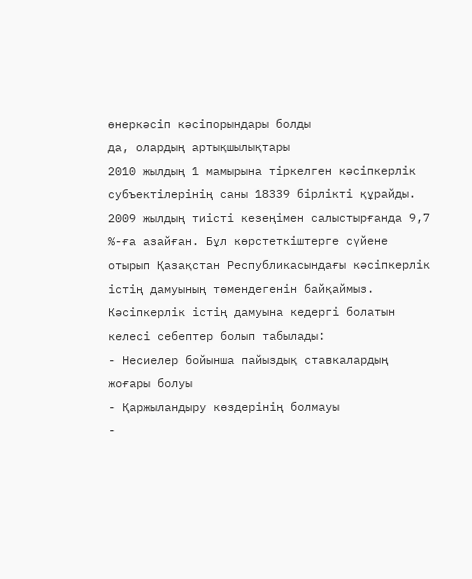өнеркәсіп кәсіпорындары болды
да, олардың артықшылықтары
2010 жылдың 1 мамырына тіркелген кәсіпкерлік субъектілерінің саны 18339 бірлікті құрайды. 2009 жылдың тиісті кезеңімен салыстырғанда 9,7 %-ға азайған. Бұл көрстеткіштерге сүйене отырып Қазақстан Республикасындағы кәсіпкерлік істің дамуының төмендегенін байқаймыз. Кәсіпкерлік істің дамуына кедергі болатын келесі себептер болып табылады:
- Несиелер бойынша пайыздық ставкалардың жоғары болуы
- Қаржыландыру көздерінің болмауы
-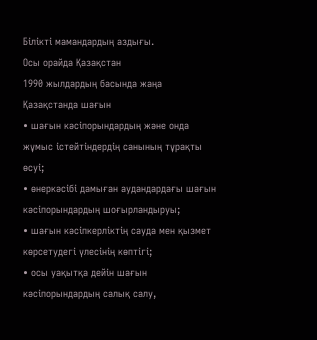Білікті мамандардың аздығы.
Осы орайда Қазақстан
1990 жылдардың басында жаңа
Қазақстанда шағын
• шағын кәсіпорындардың және онда жұмыс істейтіндердің санының тұрақты өсуі;
• өнеркәсібі дамыған аудандардағы шағын кәсіпорындардың шоғырландыруы;
• шағын кәсіпкерліктің сауда мен қызмет көрсетудегі үлесінің көптігі;
• осы уақытқа дейін шағын кәсіпорындардың салық салу,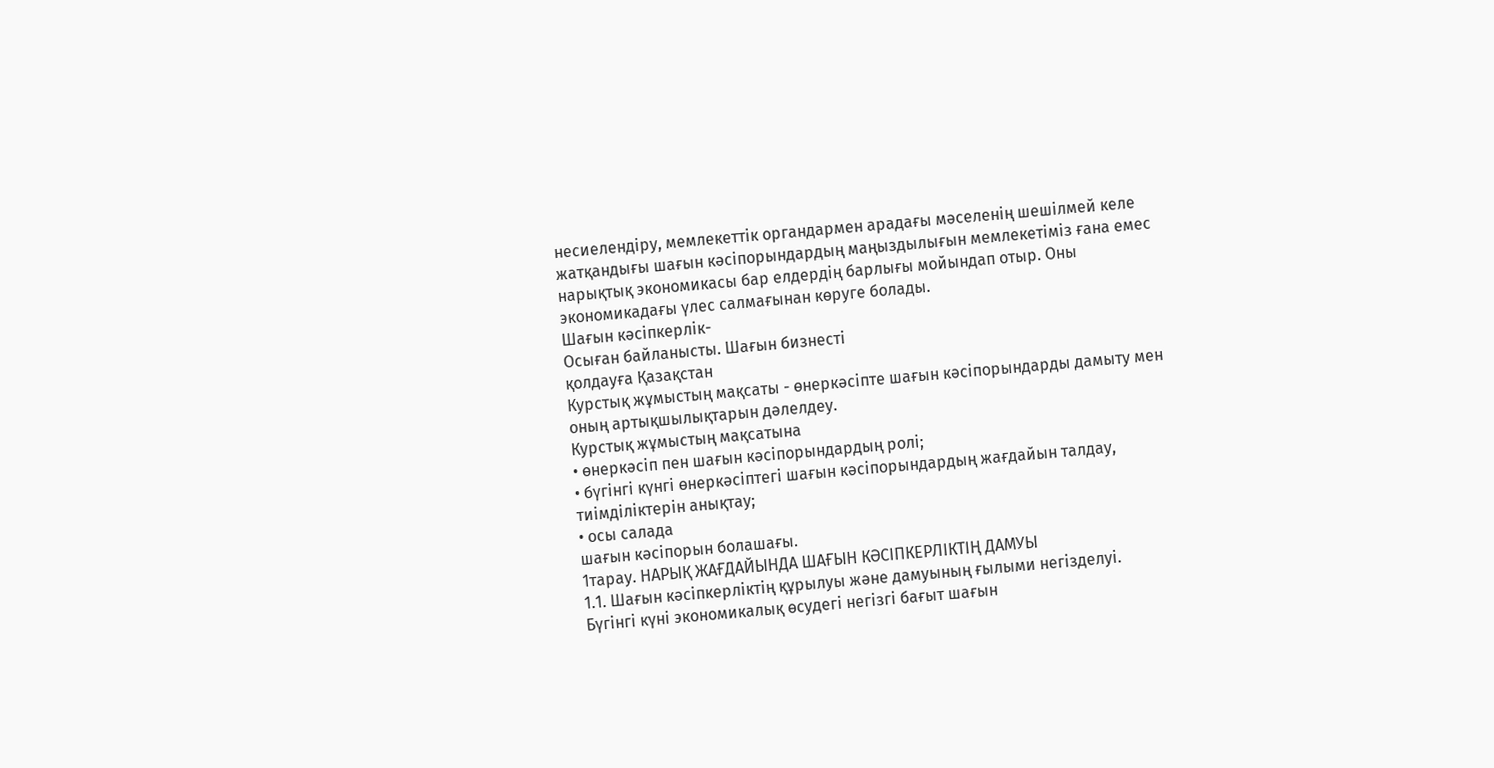несиелендіру, мемлекеттік органдармен арадағы мәселенің шешілмей келе жатқандығы шағын кәсіпорындардың маңыздылығын мемлекетіміз ғана емес нарықтық экономикасы бар елдердің барлығы мойындап отыр. Оны экономикадағы үлес салмағынан көруге болады.
Шағын кәсіпкерлік-
Осыған байланысты. Шағын бизнесті
қолдауға Қазақстан
Курстық жұмыстың мақсаты - өнеркәсіпте шағын кәсіпорындарды дамыту мен оның артықшылықтарын дәлелдеу.
Курстық жұмыстың мақсатына
• өнеркәсіп пен шағын кәсіпорындардың ролі;
• бүгінгі күнгі өнеркәсіптегі шағын кәсіпорындардың жағдайын талдау, тиімділіктерін анықтау;
• осы салада
шағын кәсіпорын болашағы.
1тарау. НАРЫҚ ЖАҒДАЙЫНДА ШАҒЫН КӘСІПКЕРЛІКТІҢ ДАМУЫ
1.1. Шағын кәсіпкерліктің құрылуы және дамуының ғылыми негізделуі.
Бүгінгі күні экономикалық өсудегі негізгі бағыт шағын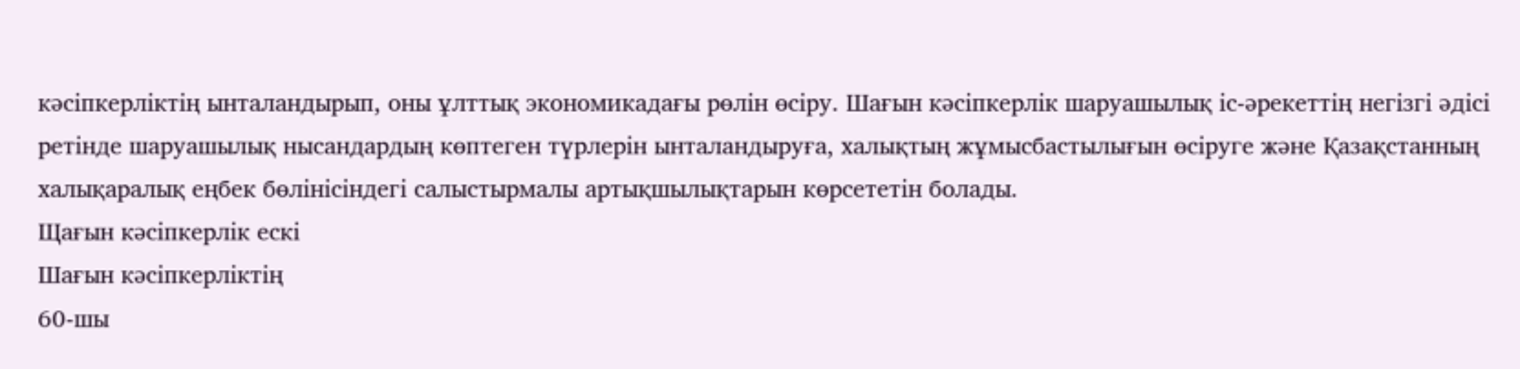кәсіпкерліктің ынталандырып, оны ұлттық экономикадағы рөлін өсіру. Шағын кәсіпкерлік шаруашылық іс-әрекеттің негізгі әдісі ретінде шаруашылық нысандардың көптеген түрлерін ынталандыруға, халықтың жұмысбастылығын өсіруге және Қазақстанның халықаралық еңбек бөлінісіндегі салыстырмалы артықшылықтарын көрсететін болады.
Щағын кәсіпкерлік ескі
Шағын кәсіпкерліктің
60-шы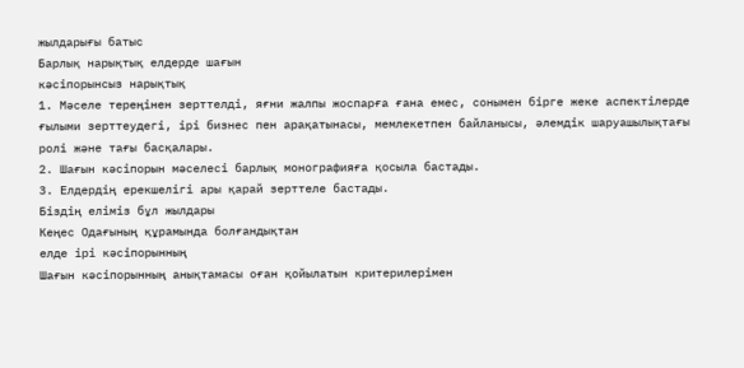жылдарығы батыс
Барлық нарықтық елдерде шағын
кәсіпорынсыз нарықтық
1. Мәселе тереңінен зерттелді, яғни жалпы жоспарға ғана емес, сонымен бірге жеке аспектілерде ғылыми зерттеудегі, ірі бизнес пен арақатынасы, мемлекетпен байланысы, әлемдік шаруашылықтағы ролі және тағы басқалары.
2. Шағын кәсіпорын мәселесі барлық монографияға қосыла бастады.
3. Елдердің ерекшелігі ары қарай зерттеле бастады.
Біздің еліміз бұл жылдары
Кеңес Одағының құрамында болғандықтан
елде ірі кәсіпорынның
Шағын кәсіпорынның анықтамасы оған қойылатын критерилерімен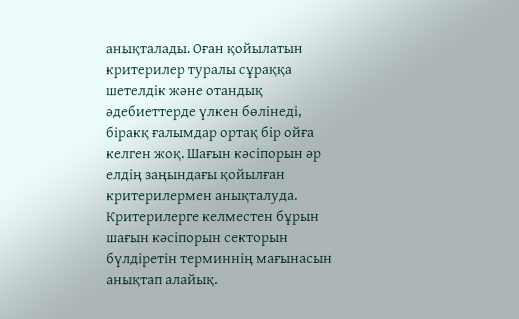анықталады. Оған қойылатын критерилер туралы сұраққа шетелдік және отандық әдебиеттерде үлкен бөлінеді, біракқ ғалымдар ортақ бір ойға келген жоқ. Шағын кәсіпорын әр елдің заңындағы қойылған критерилермен анықталуда. Критерилерге келместен бұрын шағын кәсіпорын секторын бүлдіретін терминнің мағынасын анықтап алайық.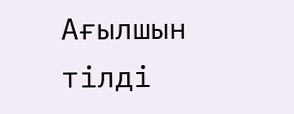Ағылшын тілді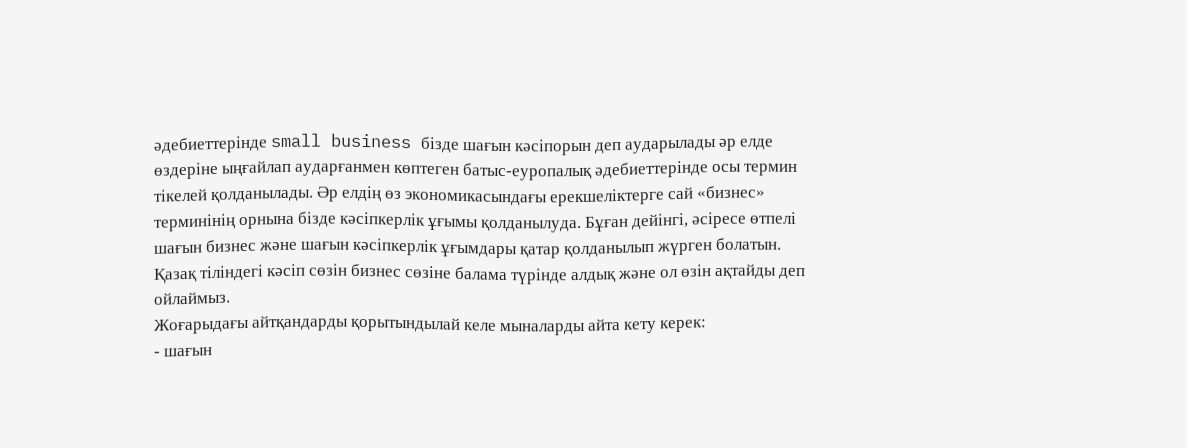әдебиеттерінде small business бізде шағын кәсіпорын деп аударылады әр елде өздеріне ыңғайлап аударғанмен көптеген батыс-еуропалық әдебиеттерінде осы термин тікелей қолданылады. Әр елдің өз экономикасындағы ерекшеліктерге сай «бизнес» терминінің орнына бізде кәсіпкерлік ұғымы қолданылуда. Бұған дейінгі, әсіресе өтпелі шағын бизнес және шағын кәсіпкерлік ұғымдары қатар қолданылып жүрген болатын. Қазақ тіліндегі кәсіп сөзін бизнес сөзіне балама түрінде алдық және ол өзін ақтайды деп ойлаймыз.
Жоғарыдағы айтқандарды қорытындылай келе мыналарды айта кету керек:
- шағын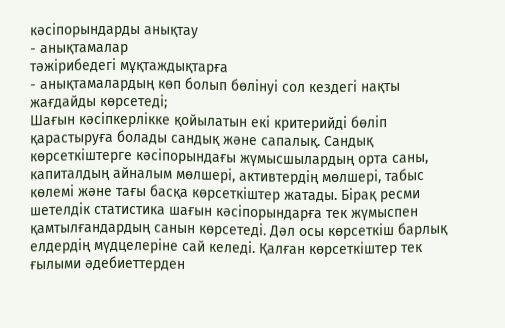кәсіпорындарды анықтау
- анықтамалар
тәжірибедегі мұқтаждықтарға
- анықтамалардың көп болып бөлінуі сол кездегі нақты жағдайды көрсетеді;
Шағын кәсіпкерлікке қойылатын екі критерийді бөліп қарастыруға болады сандық және сапалық. Сандық көрсеткіштерге кәсіпорындағы жүмысшылардың орта саны, капиталдың айналым мөлшері, активтердің мөлшері, табыс көлемі және тағы басқа көрсеткіштер жатады. Бірақ ресми шетелдік статистика шағын кәсіпорындарға тек жүмыспен қамтылғандардың санын көрсетеді. Дәл осы көрсеткіш барлық елдердің мүдцелеріне сай келеді. Қалған көрсеткіштер тек ғылыми әдебиеттерден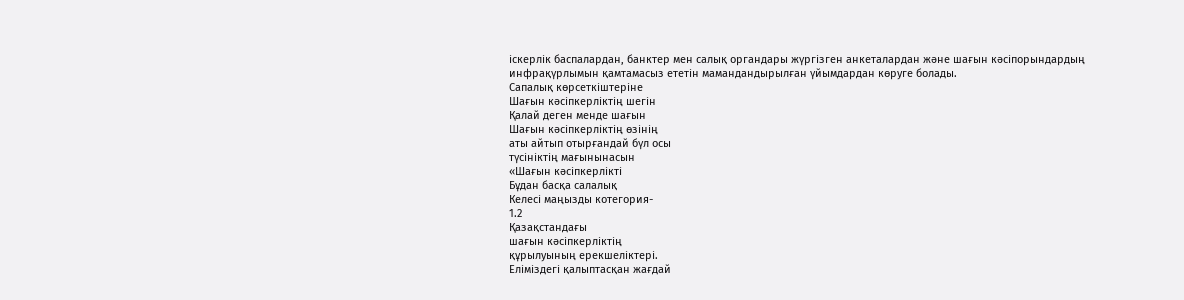іскерлік баспалардан, банктер мен салық органдары жүргізген анкеталардан және шағын кәсіпорындардың инфрақүрлымын қамтамасыз ететін мамандандырылған үйымдардан көруге болады.
Сапалық көрсеткіштеріне
Шағын кәсіпкерліктің шегін
Қалай деген менде шағын
Шағын кәсіпкерліктің өзінің
аты айтып отырғандай бүл осы
түсініктің мағынынасын
«Шағын кәсіпкерлікті
Бұдан басқа салалық
Келесі маңызды котегория-
1.2
Қазақстандағы
шағын кәсіпкерліктің
құрылуының ерекшеліктері.
Еліміздегі қалыптасқан жағдай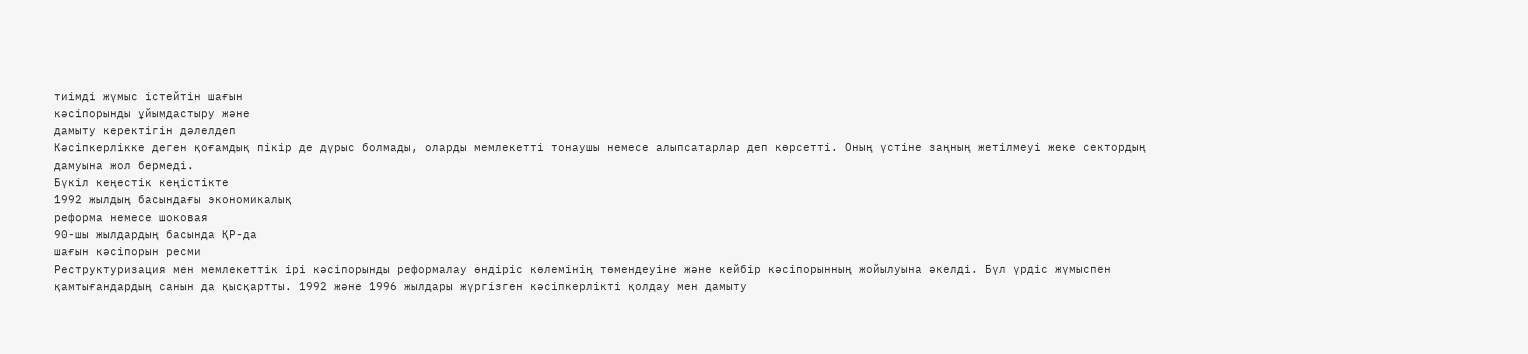тиімді жүмыс істейтін шағын
кәсіпорынды ұйымдастыру және
дамыту керектігін дәлелдеп
Кәсіпкерлікке деген қоғамдық пікір де дүрыс болмады, оларды мемлекетті тонаушы немесе алыпсатарлар деп көрсетті. Оның үстіне заңның жетілмеуі жеке сектордың дамуына жол бермеді.
Бүкіл кеңестік кеңістікте
1992 жылдың басындағы экономикалық
реформа немесе шоковая
90-шы жылдардың басында ҚР-да
шағын кәсіпорын ресми
Реструктуризация мен мемлекеттік ірі кәсіпорынды реформалау өндіріс көлемінің төмендеуіне және кейбір кәсіпорынның жойылуына әкелді. Бүл үрдіс жүмыспен қамтығандардың санын да қысқартты. 1992 және 1996 жылдары жүргізген кәсіпкерлікті қолдау мен дамыту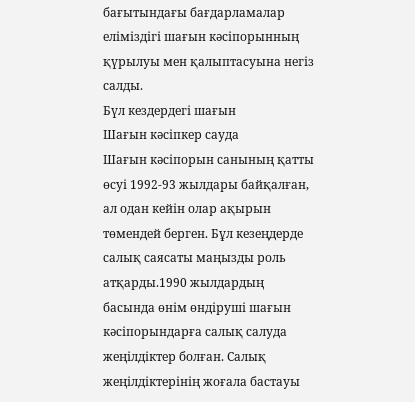бағытындағы бағдарламалар еліміздігі шағын кәсіпорынның қүрылуы мен қалыптасуына негіз салды.
Бүл кездердегі шағын
Шағын кәсіпкер сауда
Шағын кәсіпорын санының қатты өсуі 1992-93 жылдары байқалған, ал одан кейін олар ақырын төмендей берген. Бұл кезеңдерде салық саясаты маңызды роль атқарды.1990 жылдардың басында өнім өндіруші шағын кәсіпорындарға салық салуда жеңілдіктер болған. Салық жеңілдіктерінің жоғала бастауы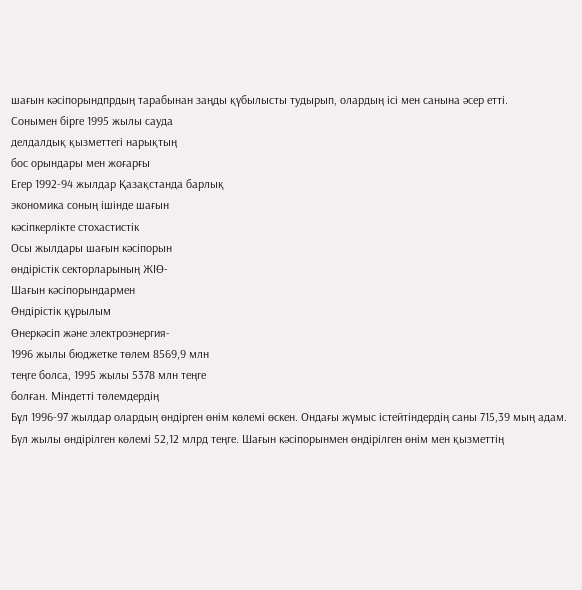шағын кәсіпорындпрдың тарабынан заңды қүбылысты тудырып, олардың ісі мен санына әсер етті.
Сонымен бірге 1995 жылы сауда
делдалдық қызметтегі нарықтың
бос орындары мен жоғарғы
Егер 1992-94 жылдар Қазақстанда барлық
экономика соның ішінде шағын
кәсіпкерлікте стохастистік
Осы жылдары шағын кәсіпорын
өндірістік секторларының ЖІӨ-
Шағын кәсіпорындармен
Өндірістік құрылым
Өнеркәсіп және электроэнергия-
1996 жылы бюджетке төлем 8569,9 млн
теңге болса, 1995 жылы 5378 млн теңге
болған. Міндетті төлемдердің
Бұл 1996-97 жылдар олардың өндірген өнім көлемі өскен. Ондағы жүмыс істейтіндердің саны 715,39 мың адам. Бүл жылы өндірілген көлемі 52,12 млрд теңге. Шағын кәсіпорынмен өндірілген өнім мен қызметтің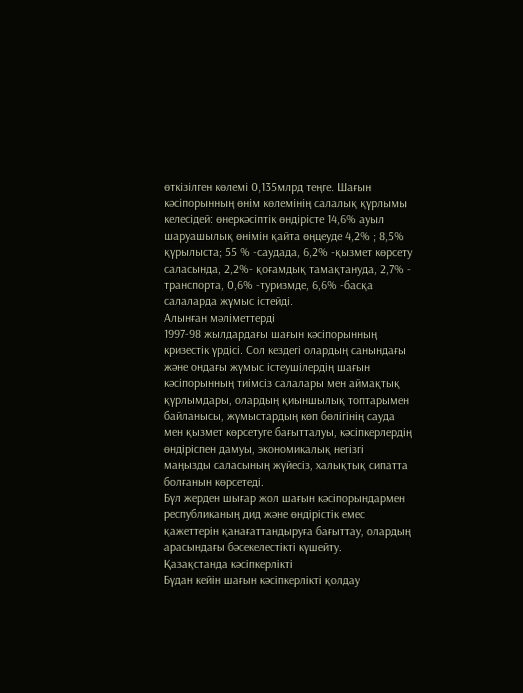өткізілген көлемі 0,135млрд теңге. Шағын кәсіпорынның өнім көлемінің салалық қүрлымы келесідей: өнеркәсіптік өндірісте 14,6% ауыл шаруашылық өнімін қайта өңцеуде 4,2% ; 8,5% қүрылыста; 55 % -саудада, 6,2% -қызмет көрсету саласында, 2,2%- қоғамдық тамақтануда, 2,7% - транспорта, 0,6% -туризмде, 6,6% -басқа салаларда жұмыс істейді.
Алынған мәліметтерді
1997-98 жылдардағы шағын кәсіпорынның кризестік үрдісі. Сол кездегі олардың санындағы және ондағы жүмыс істеушілердің шағын кәсіпорынның тиімсіз салалары мен аймақтық қүрлымдары, олардың қиыншылық топтарымен байланысы, жүмыстардың көп бөлігінің сауда мен қызмет көрсетуге бағытталуы, кәсіпкерлердің өндіріспен дамуы, экономикалық негізгі маңызды саласының жүйесіз, халықтық сипатта болғанын көрсетеді.
Бүл жерден шығар жол шағын кәсіпорындармен республиканың дид және өндірістік емес қажеттерін қанағаттандыруға бағыттау, олардың арасындағы бәсекелестікті күшейту.
Қазақстанда кәсіпкерлікті
Бүдан кейін шағын кәсіпкерлікті қолдау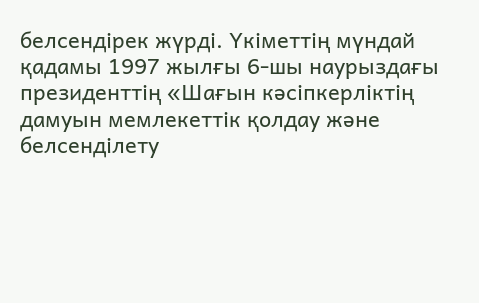белсендірек жүрді. Үкіметтің мүндай қадамы 1997 жылғы 6-шы наурыздағы президенттің «Шағын кәсіпкерліктің дамуын мемлекеттік қолдау және белсенділету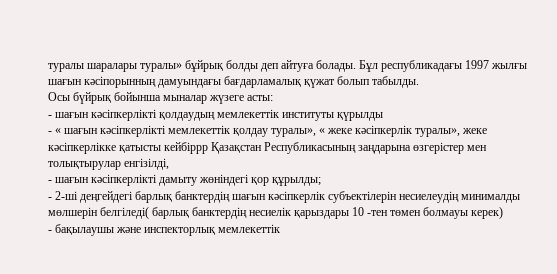туралы шаралары туралы» бұйрық болды деп айтуға болады. Бұл республикадағы 1997 жылғы шағын кәсіпорынның дамуындағы бағдарламалық қүжат болып табылды.
Осы бүйрық бойынша мыналар жүзеге асты:
- шағын кәсіпкерлікті қолдаудың мемлекеттік институты қүрылды
- « шағын кәсіпкерлікті мемлекеттік қолдау туралы», « жеке кәсіпкерлік туралы», жеке кәсіпкерлікке қатысты кейбіррр Қазақстан Республикасының заңдарына өзгерістер мен толықтырулар енгізілді,
- шағын кәсіпкерлікті дамыту жөніндегі қор құрылды;
- 2-ші деңгейдегі барлық банктердің шағын кәсіпкерлік субъектілерін несиелеудің минималды мөлшерін белгіледі( барлық банктердің несиелік қарыздары 10 -тен төмен болмауы керек)
- бақылаушы және инспекторлық мемлекеттік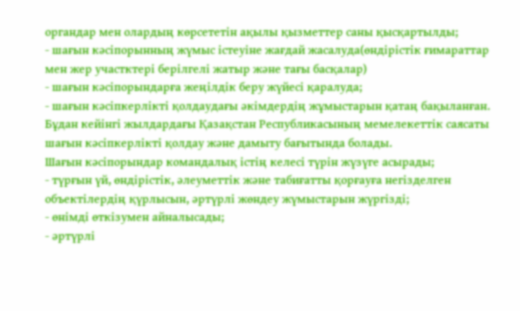органдар мен олардың көрсететін ақылы қызметтер саны қысқартылды;
- шағын кәсіпорынның жүмыс істеуіне жағдай жасалуда(өндірістік ғимараттар мен жер участктері берілгелі жатыр және тағы басқалар)
- шағын кәсіпорындарға жеңілдік беру жүйесі қаралуда;
- шағын кәсіпкерлікті қолдаудағы әкімдердің жұмыстарын қатаң бақыланған. Бұдан кейінгі жылдардағы Қазақстан Республикасының мемелекеттік саясаты шағын кәсіпкерлікті қолдау және дамыту бағытында болады.
Шағын кәсіпорындар командалық істің келесі түрін жүзүге асырады;
- түрғын үй, өндірістік, әлеуметтік және табиғатты қорғауға негізделген объектілердің қүрлысын, әртүрлі жөндеу жүмыстарын жүргізді;
- өнімді өткізумен айналысады;
- әртүрлі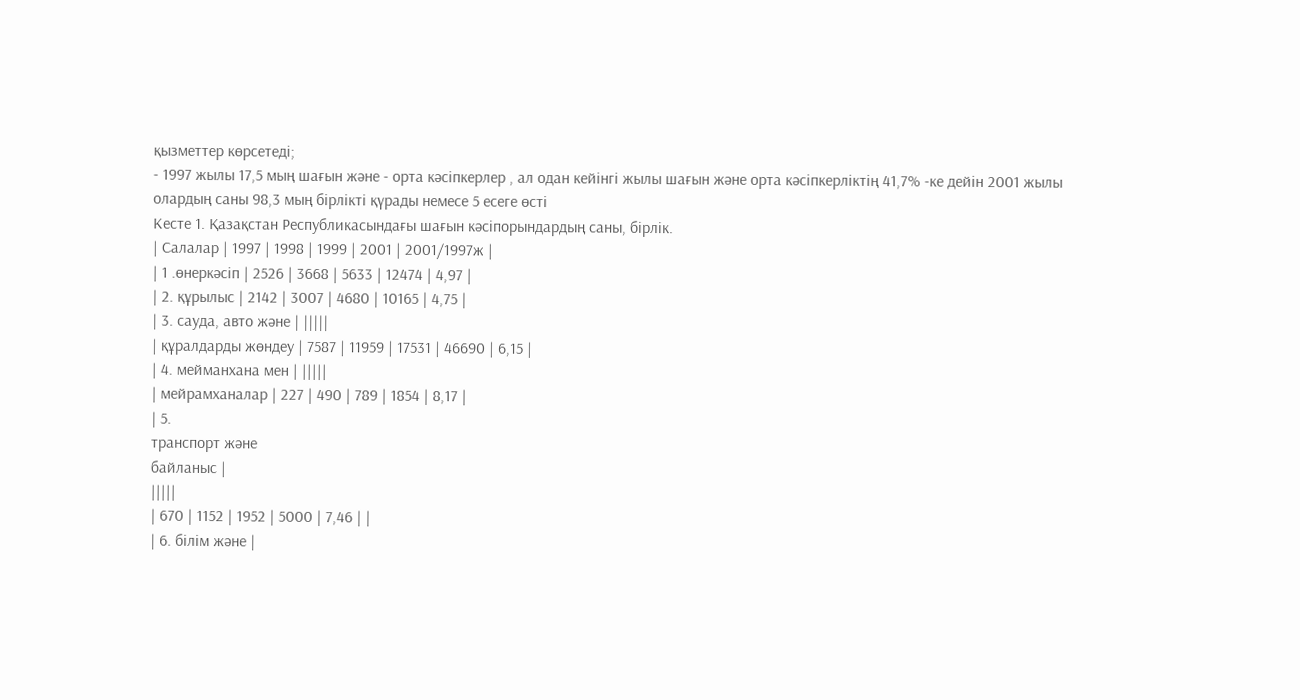қызметтер көрсетеді;
- 1997 жылы 17,5 мың шағын және - орта кәсіпкерлер , ал одан кейінгі жылы шағын және орта кәсіпкерліктің 41,7% -ке дейін 2001 жылы олардың саны 98,3 мың бірлікті қүрады немесе 5 есеге өсті
Кесте 1. Қазақстан Республикасындағы шағын кәсіпорындардың саны, бірлік.
| Салалар | 1997 | 1998 | 1999 | 2001 | 2001/1997ж |
| 1 .өнеркәсіп | 2526 | 3668 | 5633 | 12474 | 4,97 |
| 2. құрылыс | 2142 | 3007 | 4680 | 10165 | 4,75 |
| 3. сауда, авто және | |||||
| құралдарды жөндеу | 7587 | 11959 | 17531 | 46690 | 6,15 |
| 4. мейманхана мен | |||||
| мейрамханалар | 227 | 490 | 789 | 1854 | 8,17 |
| 5.
транспорт және
байланыс |
|||||
| 670 | 1152 | 1952 | 5000 | 7,46 | |
| 6. білім және |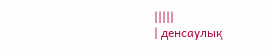|||||
| денсаулық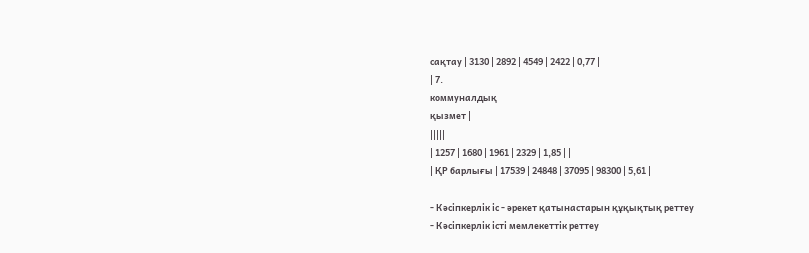сақтау | 3130 | 2892 | 4549 | 2422 | 0,77 |
| 7.
коммуналдық
қызмет |
|||||
| 1257 | 1680 | 1961 | 2329 | 1,85 | |
| ҚР барлығы | 17539 | 24848 | 37095 | 98300 | 5,61 |

- Кәсіпкерлік іс - әрекет қатынастарын құқықтық реттеу
- Кәсіпкерлік істі мемлекеттік реттеу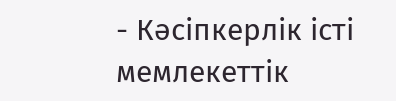- Кәсіпкерлік істі мемлекеттік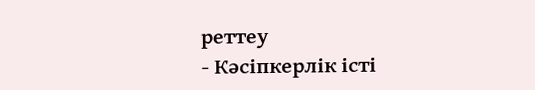реттеу
- Кәсіпкерлік істі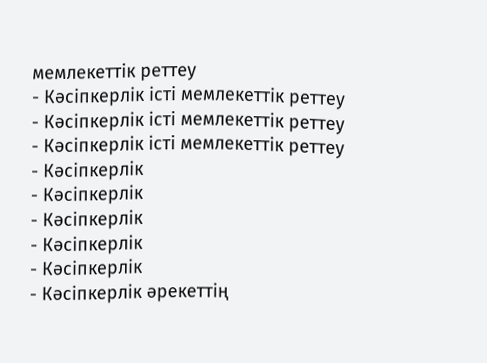мемлекеттік реттеу
- Кәсіпкерлік істі мемлекеттік реттеу
- Кәсіпкерлік істі мемлекеттік реттеу
- Кәсіпкерлік істі мемлекеттік реттеу
- Кәсіпкерлік
- Кәсіпкерлік
- Кәсіпкерлік
- Кәсіпкерлік
- Кәсіпкерлік
- Кәсіпкерлік әрекеттің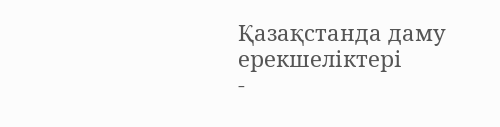Қазақстанда даму ерекшеліктері
-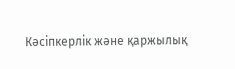Кәсіпкерлік және қаржылық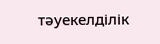тәуекелділік